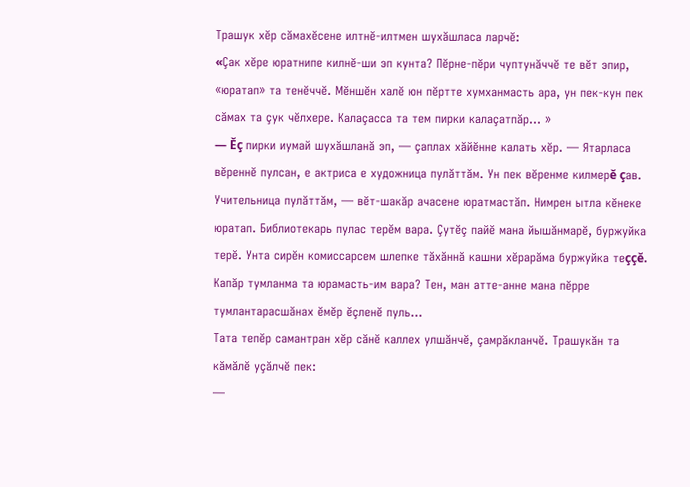Трашук хĕр сăмахĕсене илтнĕ-илтмен шухăшласа ларчĕ:
«Çак хĕре юратнипе килнĕ-ши эп кунта? Пĕрне-пĕри чуптунăччĕ те вĕт эпир, «юратап» та тенĕччĕ. Мĕншĕн халĕ юн пĕртте хумханмасть ара, ун пек-кун пек сăмах та çук чĕлхере. Калаçасса та тем пирки калаçатпăр… »
— Ĕç пирки иумай шухăшланă эп, — çаплах хăйĕнне калать хĕр. — Ятарласа вĕреннĕ пулсан, е актриса е художница пулăттăм. Ун пек вĕренме килмерĕ çав. Учительница пулăттăм, — вĕт-шакăр ачасене юратмастăп. Нимрен ытла кĕнеке юратап. Библиотекарь пулас терĕм вара. Çутĕç пайĕ мана йышăнмарĕ, буржуйка терĕ. Унта сирĕн комиссарсем шлепке тăхăннă кашни хĕрарăма буржуйка теççĕ. Капăр тумланма та юрамасть-им вара? Тен, ман атте-анне мана пĕрре тумлантарасшăнах ĕмĕр ĕçленĕ пуль…
Тата тепĕр самантран хĕр сăнĕ каллех улшăнчĕ, çамрăкланчĕ. Трашукăн та кăмăлĕ уçăлчĕ пек:
—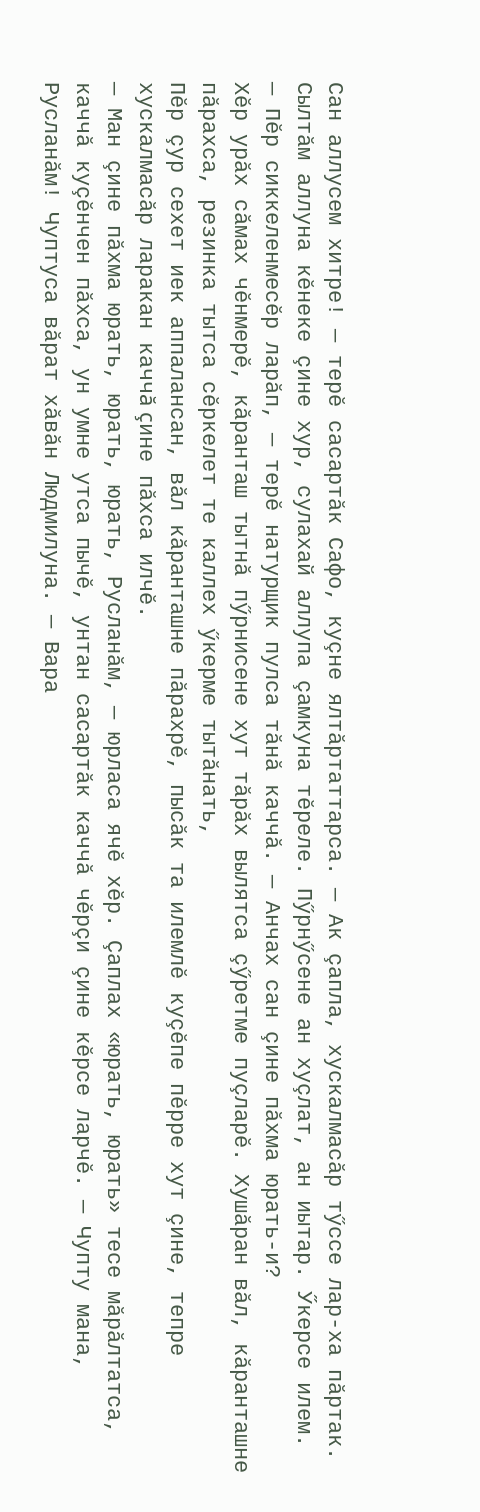Сан аллусем хитре! — терĕ сасартăк Сафо, куçне ялтăртаттарса. — Ак çапла, хускалмасăр тӳссе лар-ха пăртак. Сылтăм аллуна кĕнеке çине хур, сулахай аллупа çамкуна тĕреле. Пӳрнӳсене ан хуçлат, ан иытар. Ӳкерсе илем.
— Пĕр сиккеленмесĕр ларăп, — терĕ натурщик пулса тăнă каччă. — Анчах сан çине пăхма юрать-и?
Хĕр урăх сăмах чĕнмерĕ, кăранташ тытнă пӳрнисене хут тăрăх вылятса çӳретме пуçларĕ. Хушăран вăл, кăранташне пăрахса, резинка тытса сĕркелет те каллех ӳкерме тытăнать,
Пĕр çур сехет иек аппалансан, вăл кăранташне пăрахрĕ, пысăк та илемлĕ куçĕпе пĕрре хут çине, тепре хускалмасăр ларакан каччă çине пăхса илчĕ.
— Ман çине пăхма юрать, юрать, юрать, Русланăм, — юрласа ячĕ хĕр. Çаплах «юрать, юрать» тесе мăрăлтатса, каччă куçĕнчен пăхса, ун умне утса пычĕ, унтан сасартăк каччă чĕрçи çине кĕрсе ларчĕ. — Чупту мана, Русланăм! Чуптуса вăрат хăвăн Людмилуна. — Вара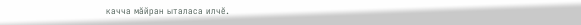качча мăйран ыталаса илчĕ.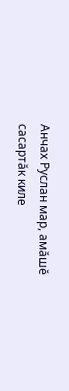Анчах Руслан мар, амăшĕ сасартăк киле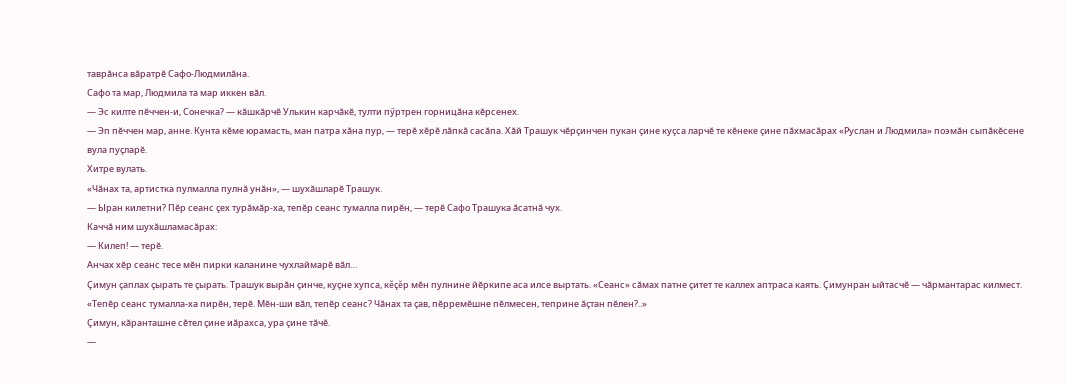таврăнса вăратрĕ Сафо-Людмилăна.
Сафо та мар, Людмила та мар иккен вăл.
— Эс килте пĕччен-и, Сонечка? — кăшкăрчĕ Улькин карчăкĕ, тулти пӳртрен горницăна кĕрсенех.
— Эп пĕччен мар, анне. Кунта кĕме юрамасть, ман патра хăна пур, — терĕ хĕрĕ лăпкă сасăпа. Хăй Трашук чĕрçинчен пукан çине куçса ларчĕ те кĕнеке çине пăхмасăрах «Руслан и Людмила» поэмăн сыпăкĕсене вула пуçларĕ.
Хитре вулать.
«Чăнах та, артистка пулмалла пулнă унăн», — шухăшларĕ Трашук.
— Ыран килетни? Пĕр сеанс çех турăмăр-ха, тепĕр сеанс тумалла пирĕн, — терĕ Сафо Трашука ăсатнă чух.
Каччă ним шухăшламасăрах:
— Килеп! — терĕ.
Анчах хĕр сеанс тесе мĕн пирки каланине чухлаймарĕ вăл…
Çимун çаплах çырать те çырать. Трашук вырăн çинче, куçне хупса, кĕçĕр мĕн пулнине йĕркипе аса илсе выртать. «Сеанс» сăмах патне çитет те каллех аптраса каять. Çимунран ыйтасчĕ — чăрмантарас килмест.
«Тепĕр сеанс тумалла-ха пирĕн, терĕ. Мĕн-ши вăл, тепĕр сеанс? Чăнах та çав, пĕрремĕшне пĕлмесен, теприне ăçтан пĕлен?..»
Çимун, кăранташне сĕтел çине иăрахса, ура çине тăчĕ.
—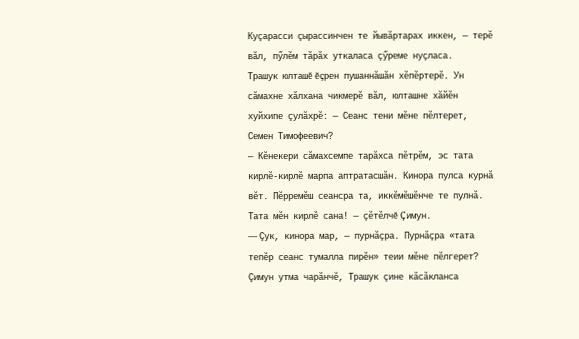Куçарасси çырассинчен те йывăртарах иккен, — терĕ вăл, пӳлĕм тăрăх уткаласа çӳреме нуçласа.
Трашук юлташĕ ĕçрен пушаннăшăн хĕпĕртерĕ. Ун сăмахне хăлхана чикмерĕ вăл, юлташне хăйĕн хуйхипе çулăхрĕ: — Сеанс тени мĕне пĕлтерет, Семен Тимофеевич?
— Кĕнекери сăмахсемпе тарăхса пĕтрĕм, эс тата кирлĕ-кирлĕ марпа аптратасшăн. Кинора пулса курнă вĕт. Пĕрремĕш сеансра та, иккĕмĕшĕнче те пулнă. Тата мĕн кирлĕ сана! — çĕтĕлчĕ Çимун.
— Çук, кинора мар, — пурнăçра. Пурнăçра «тата тепĕр сеанс тумалла пирĕн» теии мĕне пĕлгерет?
Çимун утма чарăнчĕ, Трашук çине кăсăкланса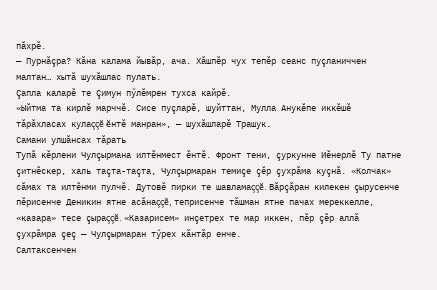пăхрĕ.
— Пурнăçра? Кăна калама йывăр, ача. Хăшпĕр чух тепĕр сеанс пуçланиччен малтан… хытă шухăшлас пулать.
Çапла каларĕ те Çимун пӳлĕмрен тухса кайрĕ.
«Ыйтма та кирлĕ марччĕ. Сисе пуçларĕ, шуйттан, Мулла Анукĕпе иккĕшĕ тăрăхласах кулаççĕ ĕнтĕ манран», — шухăшларĕ Трашук.
Самани улшăнсах тăрать
Тупă кĕрлени Чулçырмана илтĕнмест ĕнтĕ. Фронт тени, çуркунне Иĕнерлĕ Ту патне çитнĕскер, халь таçта-таçта, Чулçырмаран темиçе çĕр çухрăма куçнă. «Колчак» сăмах та илтĕнми пулчĕ. Дутовĕ пирки те шавламаççĕ. Вăрçăран килекен çырусенче пĕрисенче Деникин ятне асăнаççĕ, теприсенче тăшман ятне пачах мереккелле, «казара» тесе çыраççĕ. «Казарисем» инçетрех те мар иккен, пĕр çĕр аллă çухрăмра çеç — Чулçырмаран тӳрех кăнтăр енче.
Салтаксенчен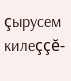çырусем килеççĕ-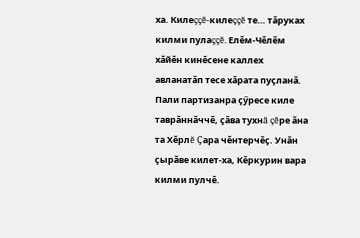ха. Килеççĕ-килеççĕ те… тăруках килми пулаççĕ. Елĕм-Чĕлĕм хăйĕн кинĕсене каллех авланатăп тесе хăрата пуçланă. Пали партизанра çӳресе киле таврăннăччĕ, çăва тухнă çĕре ăна та Хĕрлĕ Çара чĕнтерчĕç. Унăн çырăве килет-ха, Кĕркурин вара килми пулчĕ.